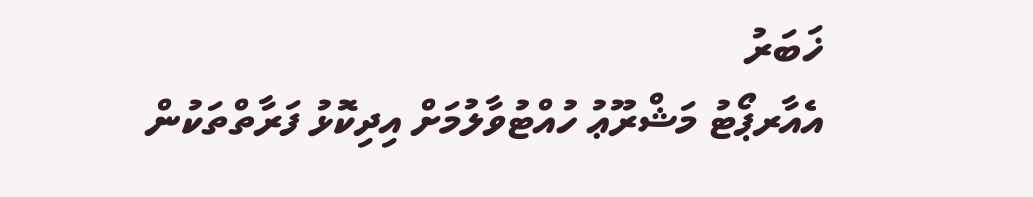ޚަބަރު
އެއާރޕޯޓު މަޝްރޫޢު ހުއްޓުވާލުމަށް އިދިކޮޅު ފަރާތްތަކުން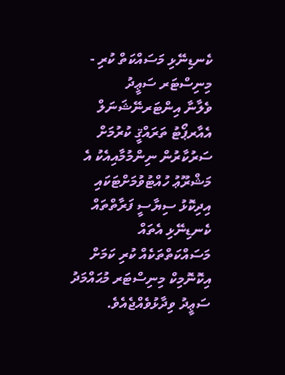ކެނޑިނޭޅި މަސައްކަތް ކުރި - މިނިސްޓަރ ސަޢީދު
ވެލާނާ އިންޓަރނޭޝަނަލް އެއާރޕޯޓު ތަރައްޤީ ކުރުމަށް ސަރުކާރުން ނިންމުމާއިއެކު އެ މަޝްރޫޢު ހުއްޓުވުމަށްޓަކައި އިދިކޮޅު ސިޔާސީ ފަރާތްތައް ކެނޑިނޭޅި އެތައް މަސައްކަތްތަކެއް ކުރި ކަމަށް އިކޮނޮމިކް މިނިސްޓަރ މުޙައްމަދު ސަޢީދު ވިދާޅުވެއްޖެއެވެ.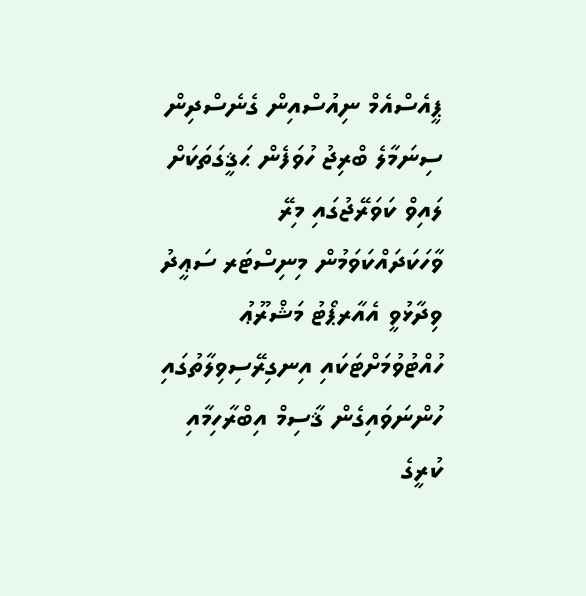ޕީއެސްއެމް ނިއުސްއިން ގެނެސްދިން ސިނަމާލެ ބްރިޖު ހުވަފެން ޙަޤީގަތަކަށް ލައިވް ކަވަރޭޖުގައި މިރޭ ވާހަކަދައްކަވަމުން މިނިސްޓަރ ސަޢީދު ވިދާޅުވީ އެއާރޕޯޓު މަޝްރޫޢު ހުއްޓުވުމަށްޓަކައި އިނގިރޭސިވިލާތުގައި ހުންނަވައިގެން ޤާސިމް އިބްރާހިމާއި ކުރީގެ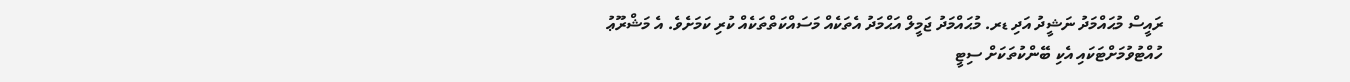ރައީސް މުޙައްމަދު ނަޝީދު އަދި ޑރ. މުޙައްމަދު ޖަމީލް އަޙްމަދު އެތަކެއް މަސައްކަތްތަކެއް ކުރި ކަމަށެވެ. އެ މަޝްރޫޢު ހުއްޓުވުމަށްޓަކައި އެކި ބޭންކުތަކަށް ސިޓީ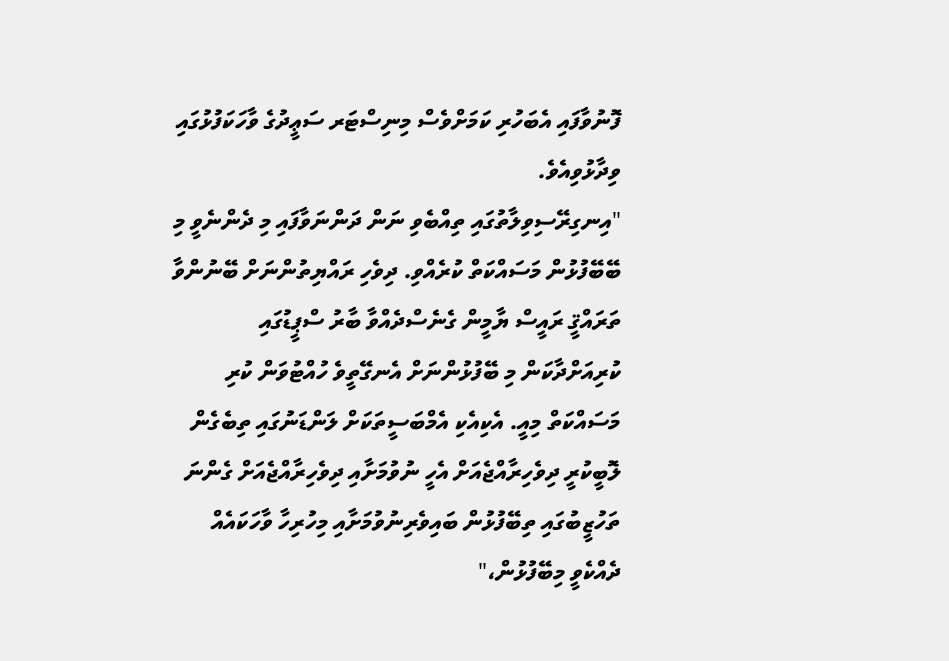ފޮނުވާފައި އެބަހުރި ކަމަށްވެސް މިނިސްޓަރ ސަޢީދުގެ ވާހަކަފުޅުގައި ވިދާޅުވިއެވެ.
"އިނގިރޭސިވިލާތުގައި ތިއްބެވި ނަން ދަންނަވާފައި މި ދެންނެވީ މި ބޭބޭފުޅުން މަސައްކަތް ކުރެއްވި. ދިވެހި ރައްޔިތުންނަށް ބޭނުންވާ ތަރައްޤީ ރައީސް ޔާމީން ގެނެސްދެއްވާ ބާރު ސްޕީޑުގައި ކުރިއަށްދާކަން މި ބޭފުޅުންނަށް އެނގޭތީވެ ހުއްޓުވަން ކުރި މަސައްކަތް މިއީ. އެކިއެކި އެމްބަސީތަކަށް ލަންޑަނުގައި ތިބެގެން ލޮބީކުރީ ދިވެހިރާއްޖެއަށް އެހީ ނުވުމަށާއި ދިވެހިރާއްޖެއަށް ގެންނަ ތަހުޒީބުގައި ތިބޭފުޅުން ބައިވެރިނުވުމަށާއި މިހުރިހާ ވާހަކައެއް ދެއްކެވީ މިބޭފުޅުން،"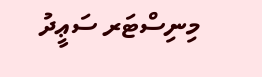މިނިސްޓަރ ސަޢީދު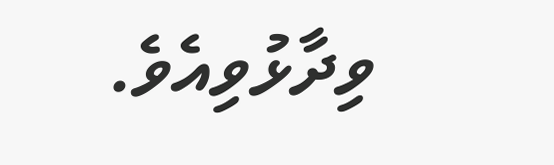ވިދާޅުވިއެވެ.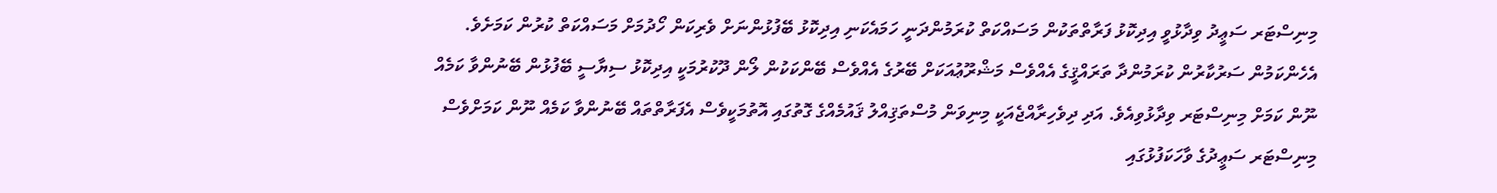މިނިސްޓަރ ސަޢީދު ވިދާޅުވީ އިދިކޮޅު ފަރާތްތަކުން މަސައްކަތް ކުރަމުންދަނީ ހަމައެކަނި އިދިކޮޅު ބޭފުޅުންނަށް ވެރިކަން ހޯދުމަށް މަސައްކަތް ކުރުން ކަމަށެވެ. އެހެންކަމުން ސަރުކާރުން ކުރަމުންދާ ތަރައްޤީގެ އެއްވެސް މަޝްރޫޢުއަކަށް ބޭރުގެ އެއްވެސް ބޭންކަކުން ލޯން ދޫކުރުމަކީ އިދިކޮޅު ސިޔާސީ ބޭފުޅުން ބޭނުންވާ ކަމެއް ނޫން ކަމަށް މިނިސްޓަރ ވިދާޅުވިއެވެ. އަދި ދިވެހިރާއްޖެއަކީ މިނިވަން މުސްތަޤިއްލު ޤައުމެއްގެ ގޮތުގައި އޮތުމަކީވެސް އެފަރާތްތައް ބޭނުންވާ ކަމެއް ނޫން ކަމަށްވެސް މިނިސްޓަރ ސަޢީދުގެ ވާހަކަފުޅުގައި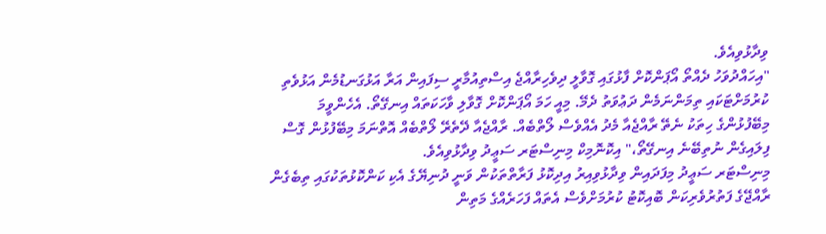ވިދާޅުވިއެވެ.
"އިހައްދުވަހު ދެއްތޯ އޯޕަންކޮށް ފާޅުގައި ގޮވާލީ ދިވެހިރާއްޖެ އިސްތިއުމާރީ ސިފައިން އަރާ އަޅުގަނޑުމެން އަޅުވެތި ކުރުމަށްޓަކައި ތިމަންނަމެން ދަޢުވަތު ދެމޭ. މިއީ ހަމަ އޯޕަންކޮށް ގޮވާލި ވާހަކަތައް އިނގޭތޯ. އެހެންވީމަ މިބޭފުޅުންގެ ހިތަކު ނެތޭ ރާއްޖެއާ މެދު އެއްވެސް ލޯތްބެއް. ރާއްޖެއާ ދޭތެރޭ ލޯތްބެއް އޮތްނަމަ މިބޭފުޅުން ގޮސް ފިލައިގެން ނުތިބޭނެ އިނގޭތޯ،" އިކޮނޮމިކް މިނިސްޓަރ ސަޢީދު ވިދާޅުވިއެވެ.
މިނިސްޓަރ ސަޢީދު މިފަދައިން ވިދާޅުވިއިރު އިދިކޮޅު ފަރާތްތަކުން ވަނީ ދުނިޔޭގެ އެކި ކަންކޮޅުތަކުގައި ތިބެގެން ރާއްޖޭގެ ފަތުރުވެރިކަން ބޮއިކޮޓު ކުރުމަށްވެސް އެތައް ފަހަރެއްގެ މަތިން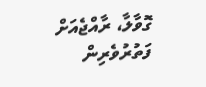ގޮވާލާ، ރާއްޖެއަށް ފަތުރުވެރިން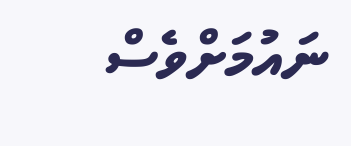ނައުމަށްވެސް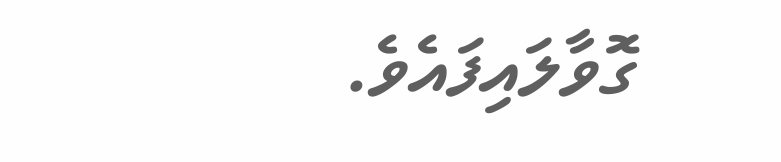ގޮވާލައިފައެވެ.